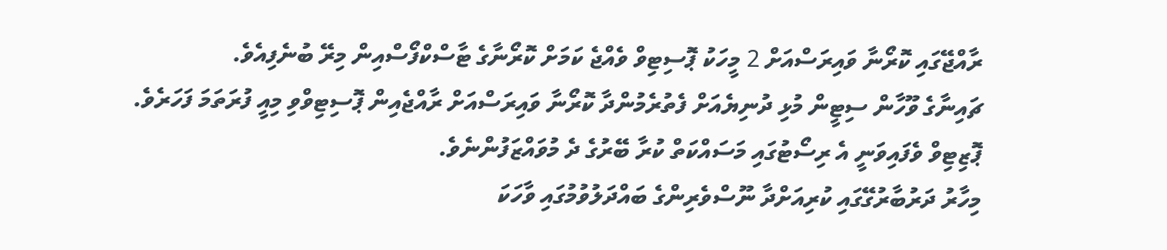ރާއްޖޭގައި ކޮރޯނާ ވައިރަސްއަށް 2 މީހަކު ޕޮސިޓިވް ވެއްޖެ ކަމަށް ކޮރޯނާގެ ޓާސްކްފޯސްއިން މިރޭ ބުނެފިއެވެ.
ޗައިނާގެ ވޫހާން ސިޓީން މުޅި ދުނިޔެއަށް ފެތުރެމުންދާ ކޮރޯނާ ވައިރަސްއަށް ރާއްޖެއިން ޕޮސިޓިވްވި މިއީ ފުރަތަމަ ފަހަރެވެ. ޕޮޒިޓިވް ވެފައިވަނީ އެ ރިސޯޓުގައި މަސައްކަތް ކުރާ ބޭރުގެ ދެ މުވައްޒަފުންނެވެ.
މިހާރު ދަރުބާރުގޭގައި ކުރިއަށްދާ ނޫސްވެރިންގެ ބައްދަލުވުމުގައި ވާހަކަ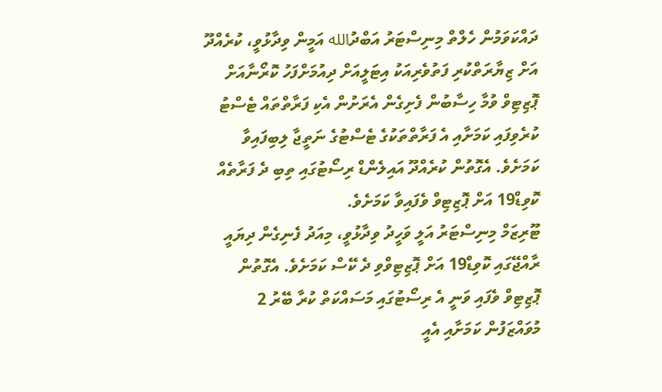ދައްކަވަމުން ހެލްތް މިނިސްޓަރު އަބްދުالله އަމީން ވިދާޅުވީ، ކުރެއްދޫ އަށް ޒިޔާރަތްކުރި ފަތުވެރިއަކު އިޓަލީއަށް ދިއުމަށްފަހު ކޮރޯނާއަށް ޕޮޒިޓިވް ވުމާ ހިސާބުން ފެށިގެން އެރަށުން އެކި ފަރާތްތައް ޓެސްޓު ކުރެވިފައި ކަމަށާއި އެ ފަރާތްތަކުގެ ޓެސްޓުގެ ނަތީޖާ ލިބިފައިވާ ކަމަށެވެ. އެގޮތުން ކުރެއްދޫ އައިލެންޑް ރިސޯޓުގައި ތިބި ދެ ފަރާތެއް ކޮވިޑް19 އަށް ޕޮޒިޓިވް ވެފައިވާ ކަމަށެވެ.
ޓޫރިޒަމް މިނިސްޓަރު އަލީ ވަހީދު ވިދާޅުވީ، މިއަދު ފެނިގެން ދިޔައީ ރާއްޖޭގައި ކޮވިޑް19 އަށް ޕޮޒިޓިވްވި ދެ ކޭސް ކަމަށެވެ. އެގޮތުން ޕޮޒިޓިވް ވެފައި ވަނީ އެ ރިސޯޓުގައި މަސައްކަތް ކުރާ ބޭރު 2 މުވައްޒަފުން ކަމަށާއި އެއީ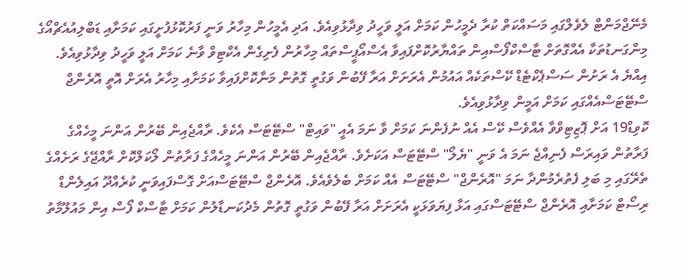މެނޭޖްމަންޓް ލެވެލްގައި މަސައްކަތް ކުރާ ދެމީހުން ކަމަށް އަލީ ވަހީދު ވިދާޅުވިއެވެ. އަދި އެމީހުން މިހާރު ވަނީ ފަރުކޮޅުފުށީގައި ކަމަށާއި ޑަބްލިއުއެޗްއޯގެ މިންގަނޑުތަކާ އެއްގޮތަށް ޓާސްކްފޯސްއިން ތައްޔާރުކޮށްފައިވާ އެސްއޯޕީސްތައް މިހާރުން ފެށިގެން އެކްޓިވް ވާނެ ކަމަށް އަލީ ވަހީދު ވިދާޅުވިއެވެ.
އިއްޔެ އެ ރަށުން ސަސްޕެކްޓެޑް ކޭސްތަކެއް އައުމުން އެރަށަށް އަރާ ފޭބުން ވަގުތީ ގޮތުން މަނާކޮށްފައިވާ ކަމަށާއި މިހާރު އެރަށް އޮތީ އޮރެންޖް ސްޓޭޓަސްއެއްގައި ކަމަށް އަމީން ވިދާޅުވިއެވެ.
ކޮވިޑް19 އަށް ޕޮޒިޓިވްވާ އެއްވެސް ކޭސް އެއް ނުފެންނަ ކަމަށް ވާ ނަމަ އެއީ "ވައިޓް" ސްޓޭޓަސް އެކެވެ. ރާއްޖެއިން ބޭރުން އަންނަ މީހެއްގެ ފަރާތުން ވައިރަސް ފެނިއްޖެ ނަމަ އެ ވަނީ "ޔެލޯ" ސްޓޭޓަސް އަކަށެވެ. ރާއްޖެއިން ބޭރުން އަންނަ މީހެއްގެ ފަރާތުން ލޯކަލްކޮށް ރާއްޖޭގެ ރަށެއްގެ ތެރޭގައި މި ބަލި ފެތުރެމުންދާ ނަމަ "އޮރެންޖް" ސްޓޭޓަސް އެއް ކަމަށް ބެލެވެއެވެ. އޮރެންޖް ސްޓޭޓަސްއަށް ގޮސްފައިވަނީ ކުރެއްދޫ އައިލެންޑް ރިސޯޓް ކަމަށާއި އޮރެންޖް ސްޓޭޓަސްގައި އަޅާ ފިޔަވަޅަކީ އެރަށަށް އަރާ ފޭބުން ވަގުތީ ގޮތުން މެދުކަނޑާލުން ކަމަށް ޓާސްކް ފޯސް އިން މައުލޫމާތު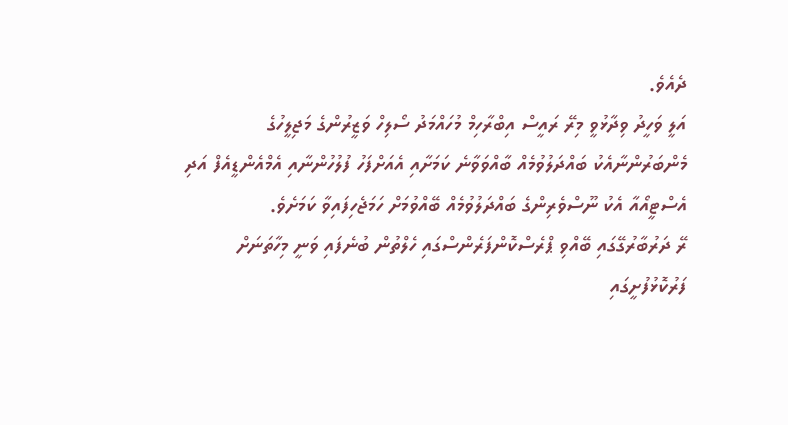ދެއެވެ.
އަލީ ވަހީދު ވިދާޅުވީ މިރޭ ރައީސް އިބްރާހިމް މުހައްމަދު ސޯލިހް ވަޒީރުންގެ މަޖިލީހުގެ މެންބަރުންނާއެކު ބައްދަލުވުމެއް ބާއްވަވާނެ ކަމަށާއި އެއަށްފަހު ފުލުހުންނާއި އެމްއެންޑީއެފް އަދި އެސްޓީއޯއާ އެކު ނޫސްވެރިންގެ ބައްދަލުވުމެއް ބޭއްވުމަށް ހަމަޖެހިފައިވާ ކަމަށެވެ.
ރޭ ދަރުބާރުގޭގައި ބޭއްވި ޕްރެސްކޮންފަރެންސްގައި ހެލްތުން ބުނެފައި ވަނީ މިހާތަނަށް ފަރުކޮޅުފުށީގައި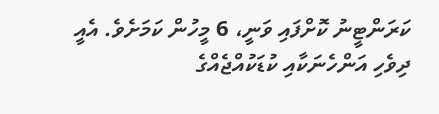ކަރަންޓީނު ކޮށްފައި ވަނީ، 6 މީހުން ކަމަށެވެ. އެއީ ދިވެހި އަންހެނަކާއި ކުޑަކުއްޖެއްގެ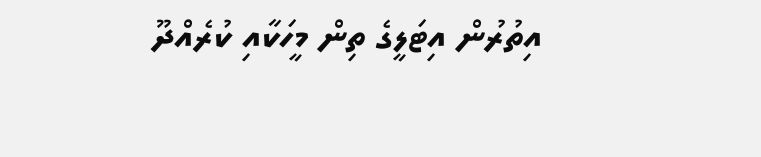އިތުރުން އިޓަލީގެ ތިން މީހަކާއި ކުރެއްދޫ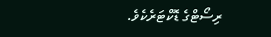ރިސޯޓްގެ ޑޮކްޓަރެކެވެ.